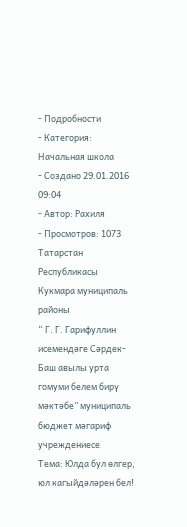- Подробности
- Категория: Начальная школа
- Создано 29.01.2016 09:04
- Автор: Рахиля
- Просмотров: 1073
Татарстан Республикасы Кукмара муниципаль районы
“ Г. Г. Гарифуллин исемендәге Сәрдек-Баш авылы урта гомуми белем бирү мәктәбе” муниципаль бюджет мәгариф учреждениесе
Тема: Юлда бул өлгер,
юл кагыйдәләрен бел!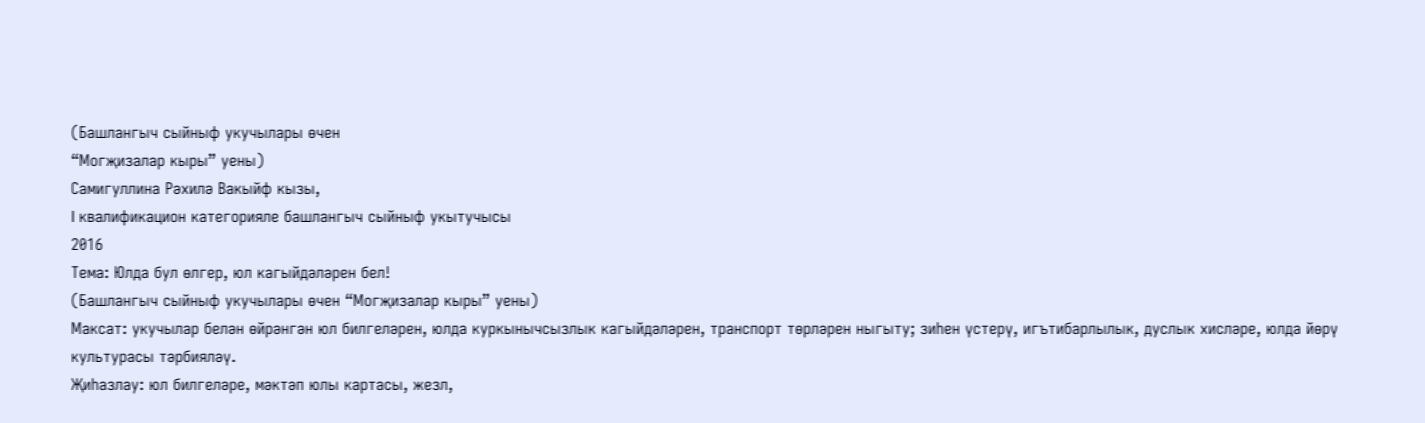(Башлангыч сыйныф укучылары өчен
“Могҗизалар кыры” уены)
Самигуллина Рәхилә Вакыйф кызы,
I квалификацион категорияле башлангыч сыйныф укытучысы
2016
Тема: Юлда бул өлгер, юл кагыйдәләрен бел!
(Башлангыч сыйныф укучылары өчен “Могҗизалар кыры” уены)
Максат: укучылар белән өйрәнгән юл билгеләрен, юлда куркынычсызлык кагыйдәләрен, транспорт төрләрен ныгыту; зиһен үстерү, игътибарлылык, дуслык хисләре, юлда йөрү культурасы тәрбияләү.
Җиһазлау: юл билгеләре, мәктәп юлы картасы, жезл,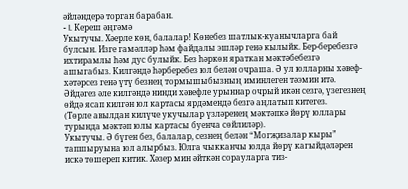әйләндерә торган барабан.
- I. Кереш әңгәмә
Укытучы. Хәерле көн, балалар! Көнебез шатлык-куанычларга бай булсын. Изге гамәлләр һәм файдалы эшләр генә кылыйк. Бер-беребезгә ихтирамлы һәм дус булыйк. Без һәркөн яраткан мәктәбебезгә ашыгабыз. Килгәндә һәрберебез юл белән очраша. Ә ул юлларны хәвеф-хәтәрсез генә үтү безнең тормышыбызның иминлеген тәэмин итә. Әйдәгез әле килгәндә нинди хәвефле урыннар очрый икән сезгә, үзегезнең өйдә ясап килгән юл картасы ярдәмендә безгә аңлатып китегез.
(Төрле авылдан килүче укучылар үзләренең мәктәпкә йөрү юллары турында мәктәп юлы картасы буенча сөйлиләр).
Укытучы. Ә бүген без, балалар, сезнең белән “Могҗизалар кыры” тапшыруына юл алырбыз. Юлга чыкканчы юлда йөрү кагыйдәләрен искә төшереп китик. Хәзер мин әйткән сорауларга тиз-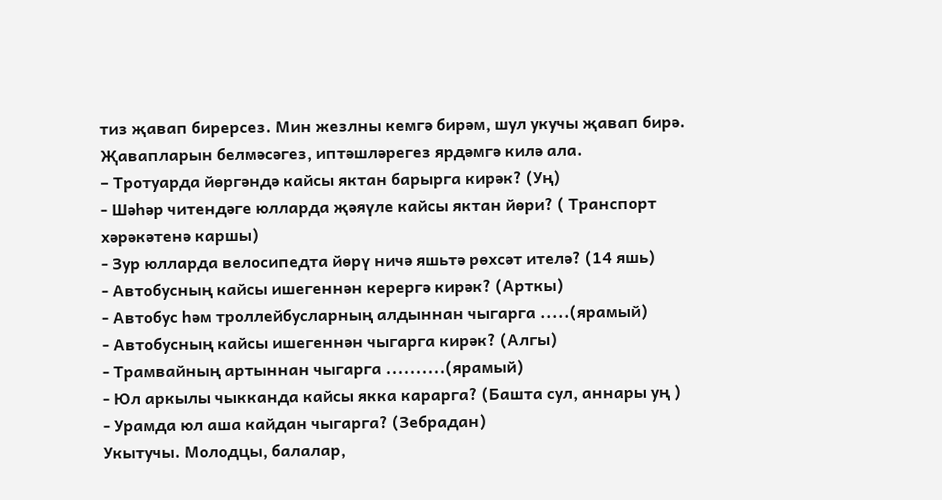тиз җавап бирерсез. Мин жезлны кемгә бирәм, шул укучы җавап бирә. Җавапларын белмәсәгез, иптәшләрегез ярдәмгә килә ала.
– Тротуарда йөргәндә кайсы яктан барырга кирәк? (Уң)
- Шәһәр читендәге юлларда җәяүле кайсы яктан йөри? ( Транспорт хәрәкәтенә каршы)
- Зур юлларда велосипедта йөрү ничә яшьтә рөхсәт ителә? (14 яшь)
- Автобусның кайсы ишегеннән керергә кирәк? (Арткы)
- Автобус һәм троллейбусларның алдыннан чыгарга .....(ярамый)
- Автобусның кайсы ишегеннән чыгарга кирәк? (Алгы)
- Трамвайның артыннан чыгарга ..........(ярамый)
- Юл аркылы чыкканда кайсы якка карарга? (Башта сул, аннары уң )
- Урамда юл аша кайдан чыгарга? (Зебрадан)
Укытучы. Молодцы, балалар,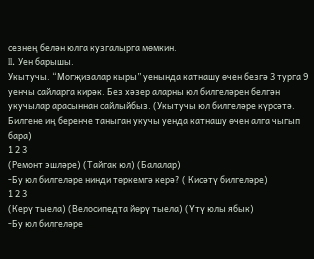сезнең белән юлга кузгалырга мөмкин.
II. Уен барышы.
Укытучы. “Могҗизалар кыры” уенында катнашу өчен безгә 3 турга 9 уенчы сайларга кирәк. Без хәзер аларны юл билгеләрен белгән укучылар арасыннан сайлыйбыз. (Укытучы юл билгеләре күрсәтә. Билгене иң беренче таныган укучы уенда катнашу өчен алга чыгып бара)
1 2 3
(Ремонт эшләре) (Тайгак юл) (Балалар)
-Бу юл билгеләре нинди төркемгә керә? ( Кисәтү билгеләре)
1 2 3
(Керү тыела) (Велосипедта йөрү тыела) (Үтү юлы ябык)
-Бу юл билгеләре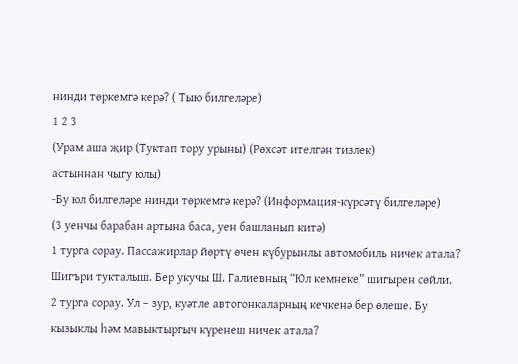нинди төркемгә керә? ( Тыю билгеләре)
1 2 3
(Урам аша җир (Туктап тору урыны) (Рөхсәт ителгән тизлек)
астыннан чыгу юлы)
-Бу юл билгеләре нинди төркемгә керә? (Информация-күрсәтү билгеләре)
(3 уенчы барабан артына баса, уен башланып китә)
1 турга сорау. Пассажирлар йөртү өчен күбурынлы автомобиль ничек атала?
Шигъри тукталыш. Бер укучы Ш. Галиевның “Юл кемнеке” шигырен сөйли.
2 турга сорау. Ул – зур, куәтле автогонкаларның кечкенә бер өлеше. Бу кызыклы һәм мавыктыргыч күренеш ничек атала?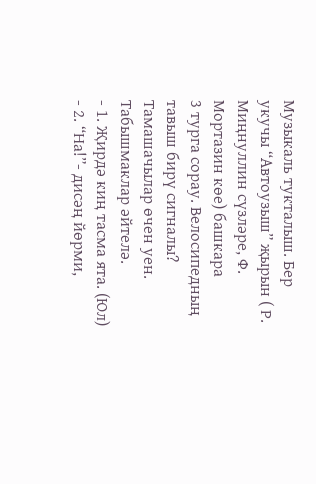Музыкаль тукталыш. Бер укучы “Автоузыш” җырын ( Р. Миңнуллин сүзләре, Ф. Мортазин көе) башкара
3 турга сорау. Велосипедның тавыш бирү сигналы?
Тамашачылар өчен уен. Табышмаклар әйтелә.
- 1. Җирдә киң тасма ята. (Юл)
- 2. “На!”- дисәң йөрми,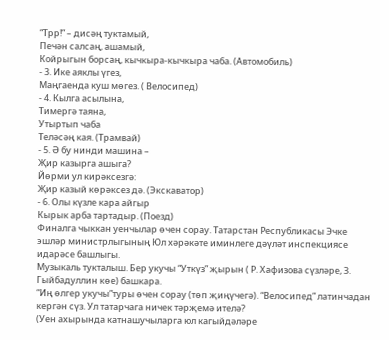“Трр!” – дисәң туктамый,
Печән салсаң, ашамый,
Койрыгын борсаң, кычкыра-кычкыра чаба. (Автомобиль)
- 3. Ике аяклы үгез,
Маңгаенда куш мөгез. ( Велосипед)
- 4. Кылга асылына,
Тимергә таяна,
Утыртып чаба
Теләсәң кая. (Трамвай)
- 5. Ә бу нинди машина –
Җир казырга ашыга?
Йөрми ул кирәксезгә:
Җир казый көрәксез дә. (Экскаватор)
- 6. Олы күзле кара айгыр
Кырык арба тартадыр. (Поезд)
Финалга чыккан уенчылар өчен сорау. Татарстан Республикасы Эчке эшләр министрлыгының Юл хәрәкәте иминлеге дәүләт инспекциясе идарәсе башлыгы.
Музыкаль тукталыш. Бер укучы “Уткүз” җырын ( Р. Хафизова сүзләре, З. Гыйбадуллин көе) башкара.
“Иң өлгер укучы”туры өчен сорау (төп җиңүчегә). “Велосипед” латинчадан кергән сүз. Ул татарчага ничек тәрҗемә ителә?
(Уен ахырында катнашучыларга юл кагыйдәләре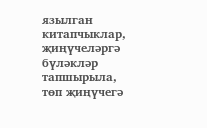язылган китапчыклар, җиңүчеләргә бүләкләр тапшырыла, төп җиңүчегә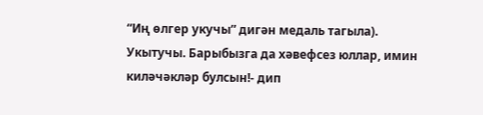“Иң өлгер укучы” дигән медаль тагыла).
Укытучы. Барыбызга да хәвефсез юллар, имин киләчәкләр булсын!- дип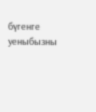бүгенге уеныбызны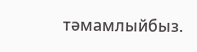тәмамлыйбыз.